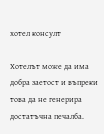хотел консулт

Хотелът може да има добра заетост и въпреки това да не генерира достатъчна печалба.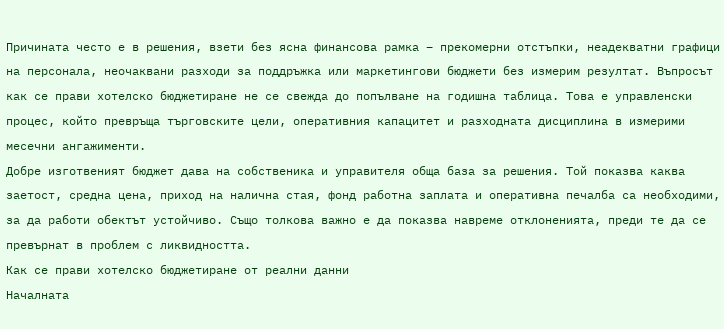Причината често е в решения, взети без ясна финансова рамка – прекомерни отстъпки, неадекватни графици на персонала, неочаквани разходи за поддръжка или маркетингови бюджети без измерим резултат. Въпросът как се прави хотелско бюджетиране не се свежда до попълване на годишна таблица. Това е управленски процес, който превръща търговските цели, оперативния капацитет и разходната дисциплина в измерими месечни ангажименти.
Добре изготвеният бюджет дава на собственика и управителя обща база за решения. Той показва каква заетост, средна цена, приход на налична стая, фонд работна заплата и оперативна печалба са необходими, за да работи обектът устойчиво. Също толкова важно е да показва навреме отклоненията, преди те да се превърнат в проблем с ликвидността.
Как се прави хотелско бюджетиране от реални данни
Началната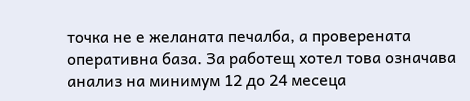точка не е желаната печалба, а проверената оперативна база. За работещ хотел това означава анализ на минимум 12 до 24 месеца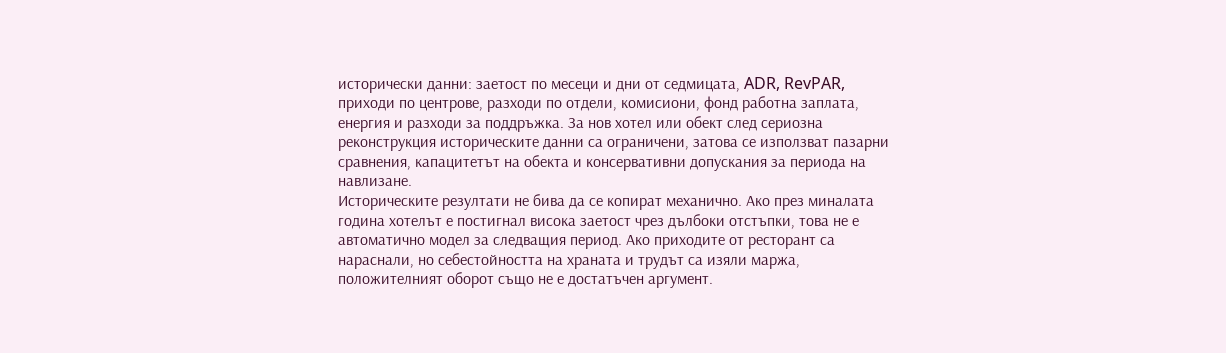исторически данни: заетост по месеци и дни от седмицата, ADR, RevPAR, приходи по центрове, разходи по отдели, комисиони, фонд работна заплата, енергия и разходи за поддръжка. За нов хотел или обект след сериозна реконструкция историческите данни са ограничени, затова се използват пазарни сравнения, капацитетът на обекта и консервативни допускания за периода на навлизане.
Историческите резултати не бива да се копират механично. Ако през миналата година хотелът е постигнал висока заетост чрез дълбоки отстъпки, това не е автоматично модел за следващия период. Ако приходите от ресторант са нараснали, но себестойността на храната и трудът са изяли маржа, положителният оборот също не е достатъчен аргумент.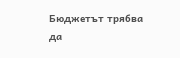Бюджетът трябва да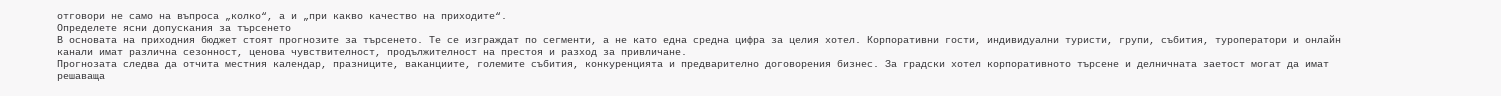отговори не само на въпроса „колко“, а и „при какво качество на приходите“.
Определете ясни допускания за търсенето
В основата на приходния бюджет стоят прогнозите за търсенето. Те се изграждат по сегменти, а не като една средна цифра за целия хотел. Корпоративни гости, индивидуални туристи, групи, събития, туроператори и онлайн канали имат различна сезонност, ценова чувствителност, продължителност на престоя и разход за привличане.
Прогнозата следва да отчита местния календар, празниците, ваканциите, големите събития, конкуренцията и предварително договорения бизнес. За градски хотел корпоративното търсене и делничната заетост могат да имат решаваща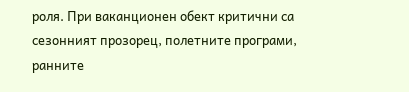роля. При ваканционен обект критични са сезонният прозорец, полетните програми, ранните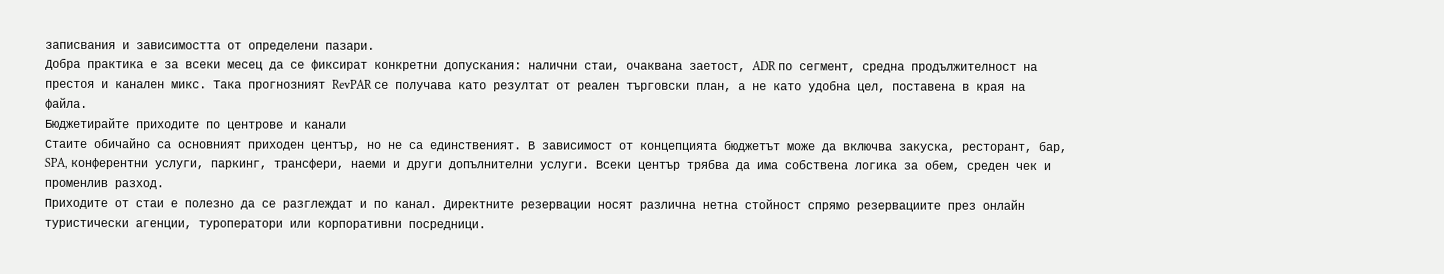записвания и зависимостта от определени пазари.
Добра практика е за всеки месец да се фиксират конкретни допускания: налични стаи, очаквана заетост, ADR по сегмент, средна продължителност на престоя и канален микс. Така прогнозният RevPAR се получава като резултат от реален търговски план, а не като удобна цел, поставена в края на файла.
Бюджетирайте приходите по центрове и канали
Стаите обичайно са основният приходен център, но не са единственият. В зависимост от концепцията бюджетът може да включва закуска, ресторант, бар, SPA, конферентни услуги, паркинг, трансфери, наеми и други допълнителни услуги. Всеки център трябва да има собствена логика за обем, среден чек и променлив разход.
Приходите от стаи е полезно да се разглеждат и по канал. Директните резервации носят различна нетна стойност спрямо резервациите през онлайн туристически агенции, туроператори или корпоративни посредници.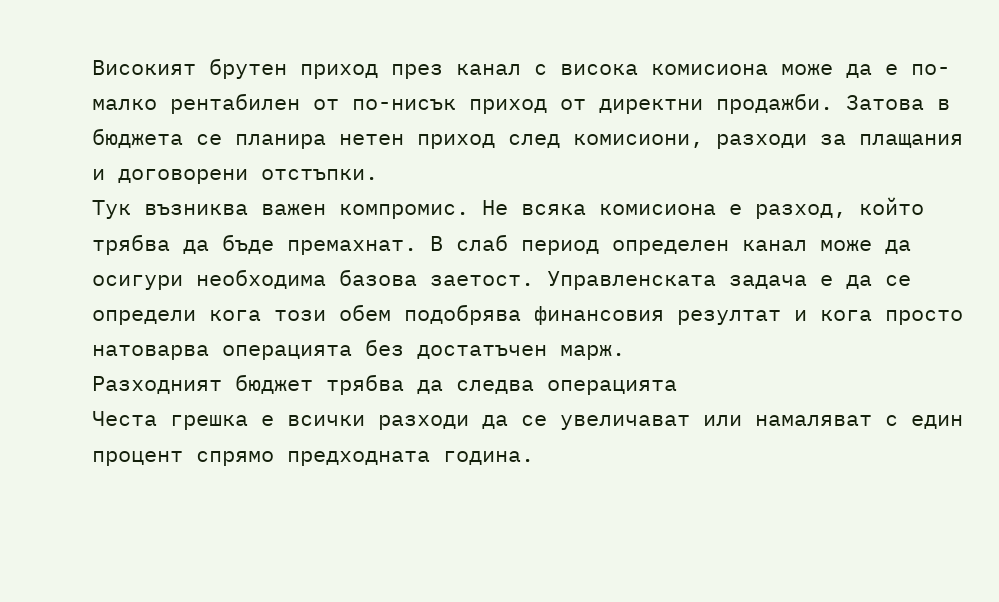Високият брутен приход през канал с висока комисиона може да е по-малко рентабилен от по-нисък приход от директни продажби. Затова в бюджета се планира нетен приход след комисиони, разходи за плащания и договорени отстъпки.
Тук възниква важен компромис. Не всяка комисиона е разход, който трябва да бъде премахнат. В слаб период определен канал може да осигури необходима базова заетост. Управленската задача е да се определи кога този обем подобрява финансовия резултат и кога просто натоварва операцията без достатъчен марж.
Разходният бюджет трябва да следва операцията
Честа грешка е всички разходи да се увеличават или намаляват с един процент спрямо предходната година.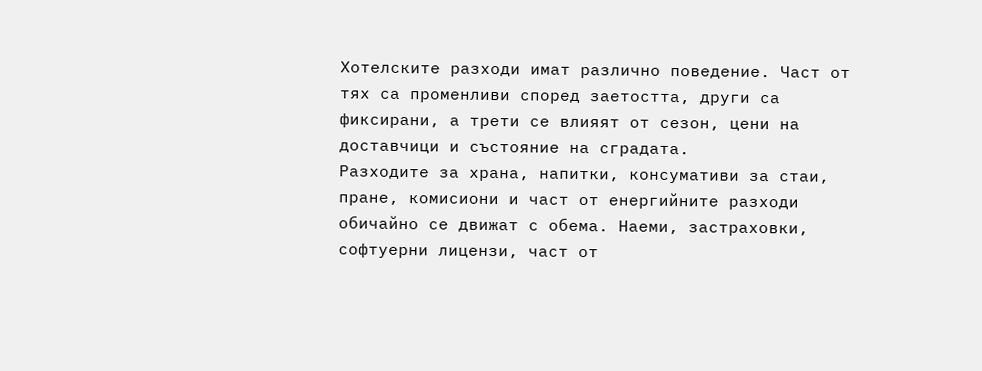Хотелските разходи имат различно поведение. Част от тях са променливи според заетостта, други са фиксирани, а трети се влияят от сезон, цени на доставчици и състояние на сградата.
Разходите за храна, напитки, консумативи за стаи, пране, комисиони и част от енергийните разходи обичайно се движат с обема. Наеми, застраховки, софтуерни лицензи, част от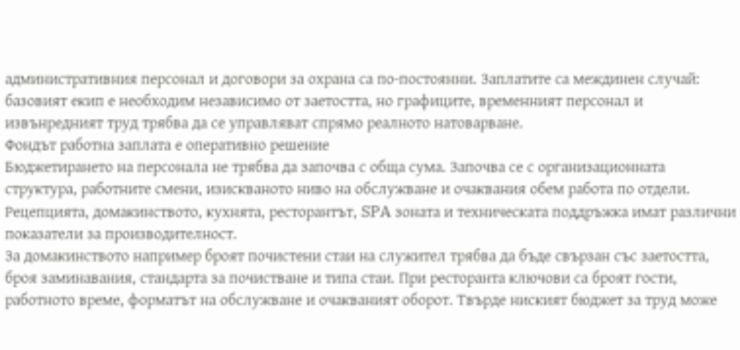административния персонал и договори за охрана са по-постоянни. Заплатите са междинен случай: базовият екип е необходим независимо от заетостта, но графиците, временният персонал и извънредният труд трябва да се управляват спрямо реалното натоварване.
Фондът работна заплата е оперативно решение
Бюджетирането на персонала не трябва да започва с обща сума. Започва се с организационната структура, работните смени, изискваното ниво на обслужване и очаквания обем работа по отдели. Рецепцията, домакинството, кухнята, ресторантът, SPA зоната и техническата поддръжка имат различни показатели за производителност.
За домакинството например броят почистени стаи на служител трябва да бъде свързан със заетостта, броя заминавания, стандарта за почистване и типа стаи. При ресторанта ключови са броят гости, работното време, форматът на обслужване и очакваният оборот. Твърде ниският бюджет за труд може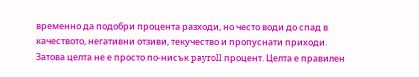временно да подобри процента разходи, но често води до спад в качеството, негативни отзиви, текучество и пропуснати приходи.
Затова целта не е просто по-нисък payroll процент. Целта е правилен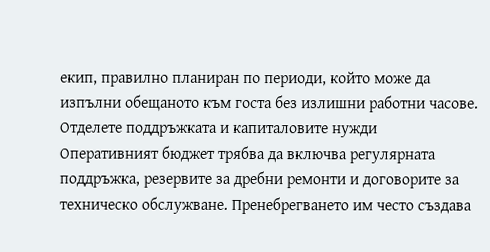екип, правилно планиран по периоди, който може да изпълни обещаното към госта без излишни работни часове.
Отделете поддръжката и капиталовите нужди
Оперативният бюджет трябва да включва регулярната поддръжка, резервите за дребни ремонти и договорите за техническо обслужване. Пренебрегването им често създава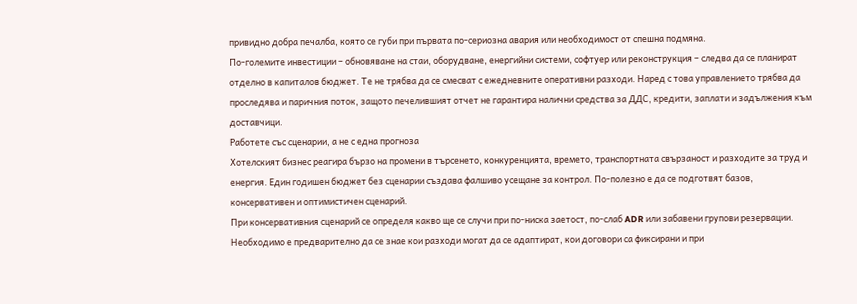привидно добра печалба, която се губи при първата по-сериозна авария или необходимост от спешна подмяна.
По-големите инвестиции – обновяване на стаи, оборудване, енергийни системи, софтуер или реконструкция – следва да се планират отделно в капиталов бюджет. Те не трябва да се смесват с ежедневните оперативни разходи. Наред с това управлението трябва да проследява и паричния поток, защото печелившият отчет не гарантира налични средства за ДДС, кредити, заплати и задължения към доставчици.
Работете със сценарии, а не с една прогноза
Хотелският бизнес реагира бързо на промени в търсенето, конкуренцията, времето, транспортната свързаност и разходите за труд и енергия. Един годишен бюджет без сценарии създава фалшиво усещане за контрол. По-полезно е да се подготвят базов, консервативен и оптимистичен сценарий.
При консервативния сценарий се определя какво ще се случи при по-ниска заетост, по-слаб ADR или забавени групови резервации. Необходимо е предварително да се знае кои разходи могат да се адаптират, кои договори са фиксирани и при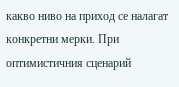какво ниво на приход се налагат конкретни мерки. При оптимистичния сценарий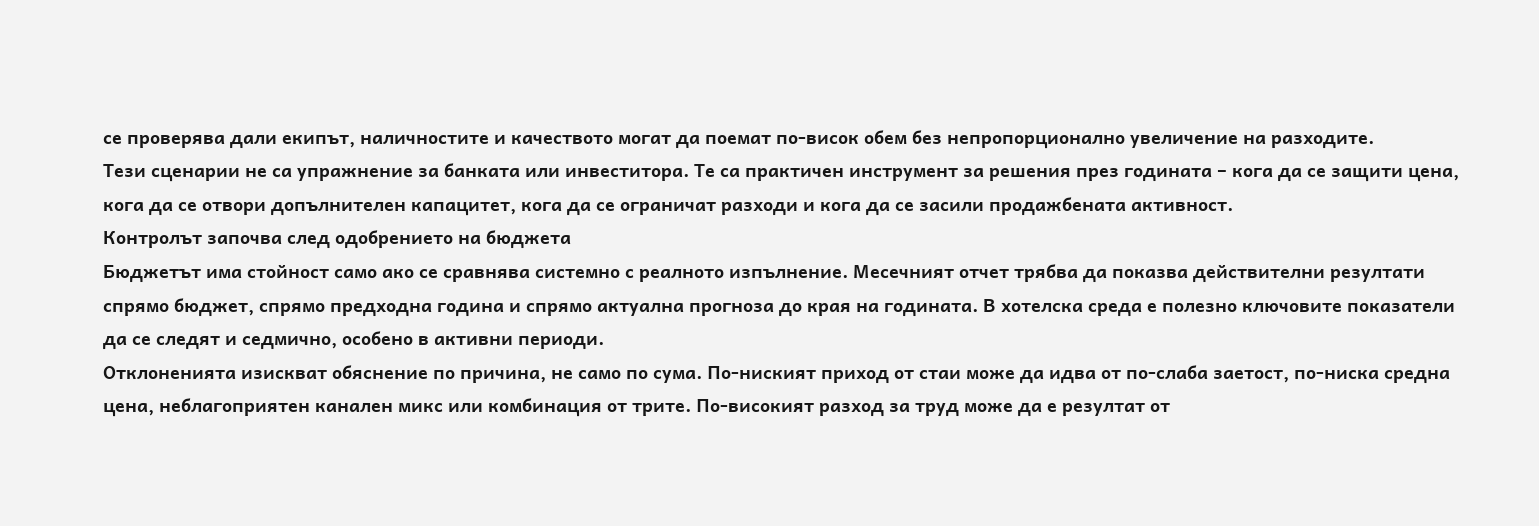се проверява дали екипът, наличностите и качеството могат да поемат по-висок обем без непропорционално увеличение на разходите.
Тези сценарии не са упражнение за банката или инвеститора. Те са практичен инструмент за решения през годината – кога да се защити цена, кога да се отвори допълнителен капацитет, кога да се ограничат разходи и кога да се засили продажбената активност.
Контролът започва след одобрението на бюджета
Бюджетът има стойност само ако се сравнява системно с реалното изпълнение. Месечният отчет трябва да показва действителни резултати спрямо бюджет, спрямо предходна година и спрямо актуална прогноза до края на годината. В хотелска среда е полезно ключовите показатели да се следят и седмично, особено в активни периоди.
Отклоненията изискват обяснение по причина, не само по сума. По-ниският приход от стаи може да идва от по-слаба заетост, по-ниска средна цена, неблагоприятен канален микс или комбинация от трите. По-високият разход за труд може да е резултат от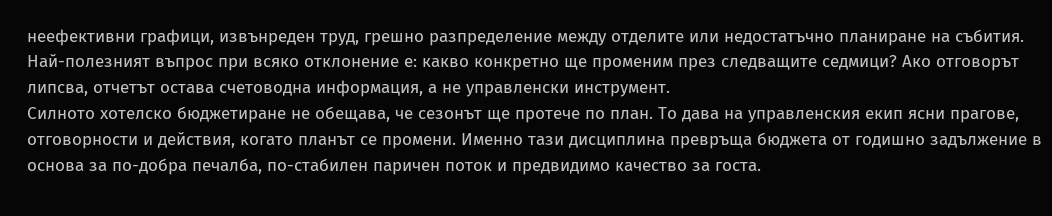неефективни графици, извънреден труд, грешно разпределение между отделите или недостатъчно планиране на събития.
Най-полезният въпрос при всяко отклонение е: какво конкретно ще променим през следващите седмици? Ако отговорът липсва, отчетът остава счетоводна информация, а не управленски инструмент.
Силното хотелско бюджетиране не обещава, че сезонът ще протече по план. То дава на управленския екип ясни прагове, отговорности и действия, когато планът се промени. Именно тази дисциплина превръща бюджета от годишно задължение в основа за по-добра печалба, по-стабилен паричен поток и предвидимо качество за госта.